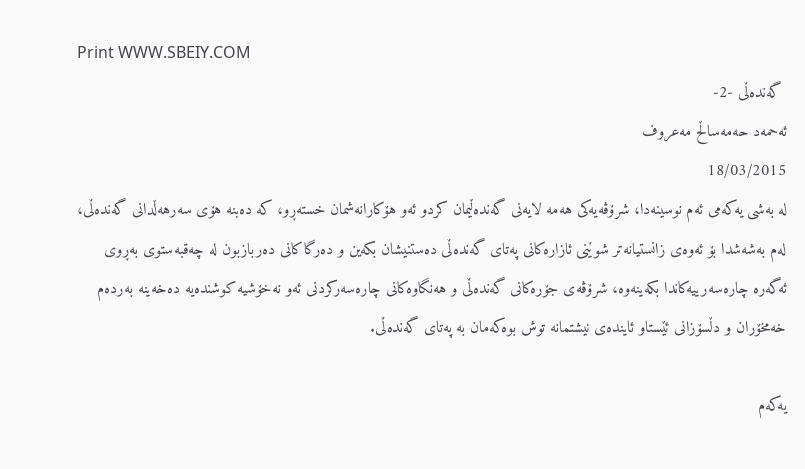Print WWW.SBEIY.COM
 گه‌نده‌ڵی‌ -2-
ئه‌حمه‌د حه‌مه‌ساڵح مه‌عروف
18/03/2015
له‌ به‌شی‌ یه‌كه‌می‌ ئه‌م نوسینه‌دا، شرۆڤه‌یه‌كی‌ هه‌مه‌ لایه‌نی‌ گه‌نده‌ڵیمان كردو ئه‌و هۆكارانه‌شمان خسته‌ڕو، كه‌ ده‌بنه‌ هۆی‌ سه‌رهه‌ڵدانی‌ گه‌نده‌ڵی‌، له‌م به‌شه‌شدا بۆ ئه‌وه‌ی‌ زانستیانه‌تر شوێنی‌ ئازاره‌كانی‌ په‌تای‌ گه‌نده‌ڵی‌ ده‌ستنیشان بكه‌ین و دەرگاكانی‌ ده‌ربازبون له‌ چه‌قبه‌ستوی‌ به‌ڕوی‌ ئه‌گه‌ره‌ چاره‌سه‌رییه‌كاندا بكه‌ینه‌وه‌، شرۆڤەی‌ جۆره‌كانی‌ گه‌نده‌ڵی‌ و هه‌نگاوه‌كانی‌ چاره‌سه‌ركردنی‌ ئه‌و نه‌خۆشیه‌ کوشنده‌یه‌ ده‌خه‌ینه‌ به‌رده‌م خه‌مخۆران و دڵسۆزانی‌ ئێستاو ئاینده‌ی‌ نیشتمانه‌ توش بوه‌كه‌مان به‌ په‌تای‌ گه‌نده‌ڵی‌.

یه‌كه‌م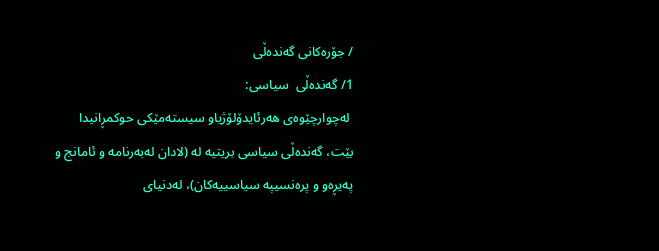/ جۆره‌كانی‌ گه‌نده‌ڵی‌
1/ گه‌نده‌ڵی‌  سیاسی‌:
 له‌چوارچێوه‌ی‌ هه‌رئایدۆلۆژیاو سیسته‌مێكی‌ حوكمڕانیدا بێت، گه‌نده‌ڵی‌ سیاسی‌ بریتیه‌ له ‌(لادان له‌به‌رنامه‌ و ئامانج و په‌یڕه‌و و پره‌نسیپه‌ سیاسییه‌كان)، له‌دنیای‌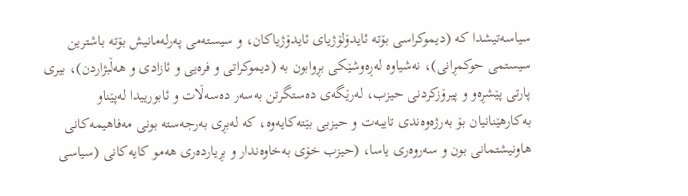سیاسه‌تیشدا كه‌ (دیموكراسی‌ بۆته‌ ئایدۆلۆژیای‌ ئایدۆژیاكان، و سیسته‌می‌ په‌رله‌مانیش بۆته‌ باشترین سیستمی‌ حوكمڕانی‌)، نه‌شیاوه‌ له‌ڕه‌وشێكی‌ بڕوابون به‌ (دیموكراتی‌ و فره‌یی‌ و ئازادی‌ و هه‌ڵبژاردن)، بیری‌ پارتی‌ پێشڕه‌و و پیرۆزكردنی‌ حیزب، له‌رێگه‌ی‌ ده‌ستگرتن به‌سه‌ر ده‌سه‌ڵات و ئابورییدا له‌پێناو به‌كارهێنانیان بۆ به‌رژه‌وه‌ندی‌ تایبه‌ت و حیزبی‌ بێته‌كایه‌وه‌، كه‌ له‌بڕی‌ به‌رجه‌سته‌ بونی‌ مه‌فاهیمه‌كانی‌ هاونیشتمانی‌ بون و سه‌روه‌ری‌ یاسا، (حیزب خۆی‌ به‌خاوه‌ندار و بڕیارده‌ری‌ هه‌مو كایه‌كانی‌ (سیاسی‌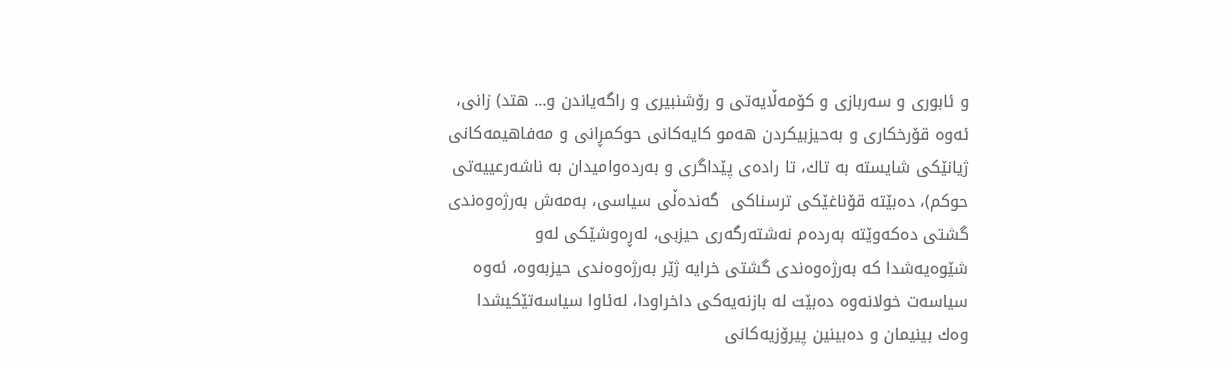و ئابوری‌ و سه‌ربازی‌ و كۆمه‌ڵایه‌تی‌ و رۆشنبیری‌ و راگه‌یاندن و... هتد) زانی‌، ئه‌وه‌ قۆرخكاری‌ و به‌حیزبیكردن هه‌مو كایه‌كانی‌ حوكمڕانی‌ و مه‌فاهیمه‌كانی‌ ژیانێكی‌ شایسته‌ به‌ تاك، تا راده‌ی‌ پێداگری‌ و به‌رده‌وامیدان به‌ ناشه‌رعییه‌تی‌ حوكم)، ده‌بێته‌ قۆناغێكی‌ ترسناكی‌  گه‌نده‌ڵی‌ سیاسی‌، به‌مه‌ش به‌رژه‌وه‌ندی‌ گشتی‌ ده‌كه‌وێته‌ به‌رده‌م نه‌شته‌رگه‌ری‌ حیزبی‌، له‌ڕه‌وشێكی‌ له‌و شێوه‌یه‌شدا كه‌ به‌رژه‌وه‌ندی‌ گشتی‌ خرایه‌ ژێر به‌رژه‌وه‌ندی‌ حیزبه‌وه‌، ئه‌وه‌ سیاسه‌ت خولانه‌وه‌ ده‌بێت له‌ بازنه‌یه‌كی‌ داخراودا، له‌ئاوا سیاسه‌تێكیشدا وه‌ك بینیمان و ده‌بینین پیرۆزیه‌كانی‌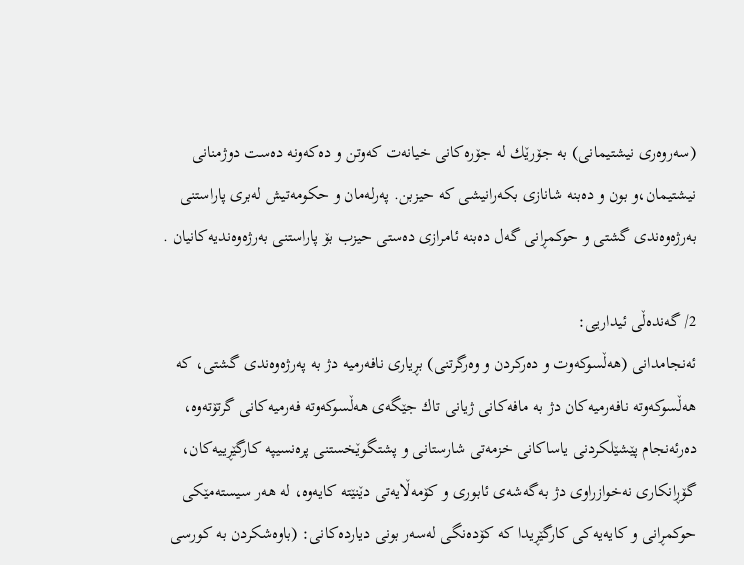(سه‌روه‌ری‌ نیشتیمانی‌) به‌ جۆرێك له‌ جۆره‌كانی‌ خیانه‌ت كه‌وتن و ده‌كه‌ونه‌ ده‌ست دوژمنانی‌ نیشتیمان،و بون و ده‌بنه‌ شانازی‌ بكەرانیشی‌ كه‌ حیزبن. په‌رله‌مان و حكومه‌تیش له‌بری‌ پاراستنی‌ به‌رژه‌وه‌ندی‌ گشتی‌ و حوكمڕانی‌ گه‌ل ده‌بنه‌ ئامرازی‌ ده‌ستی‌ حیزب بۆ پاراستنی‌ به‌رژه‌وه‌ندیه‌كانیان .

2/ گه‌نده‌ڵی‌ ئیداریی‌:
ئه‌نجامدانی‌ (هه‌ڵسوكه‌وت و ده‌ركردن و وه‌رگرتنی‌) بڕیاری‌ نافه‌رمیه‌ دژ به‌ په‌رژه‌وه‌ندی‌ گشتی‌، كه‌ هه‌ڵسوكه‌وته‌ نافه‌رمیه‌كان دژ به‌ مافه‌كانی‌ ژیانی‌ تاك جێگه‌ی‌ هه‌ڵسوكه‌وته‌ فه‌رمیه‌كانی‌ گرتۆته‌وه‌، ده‌رئه‌نجام پێشێلكردنی‌ یاساكانی‌ خزمه‌تی‌ شارستانی‌ و پشتگوێخستنی‌ پره‌نسیپه‌ كارگێڕییه‌كان، گۆڕانكاری نه‌خوازراوی‌ دژ به‌گه‌شه‌ی‌ ئابوری‌ و كۆمه‌ڵایه‌تی‌ دێنێته‌ كایه‌وه‌، له‌ هه‌ر سیسته‌مێكی‌ حوكمڕانی‌ و كایه‌یه‌كی‌ كارگێڕیدا كه‌ كۆده‌نگی‌ له‌سه‌ر بونی‌ دیارده‌كانی‌: (باوه‌شكردن به‌ كورسی‌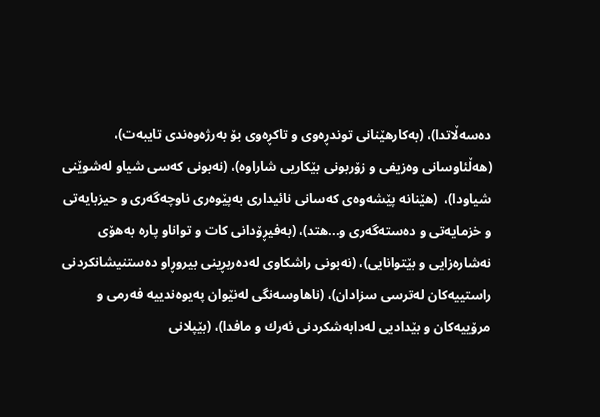ده‌سه‌ڵاتدا)، (به‌كارهێنانی‌ توندڕه‌وی‌ و تاكڕه‌وی‌ بۆ به‌رژه‌وه‌ندی‌ تایبه‌ت)، (هه‌ڵئاوسانی‌ وه‌زیفی‌ و زۆربونی‌ بێكاریی‌ شاراوه‌)، (نه‌بونی‌ كه‌سی‌ شیاو له‌شوێنی‌ شیاودا)،  (هێنانه ‌پێشه‌وه‌ی‌ كه‌سانی‌ نائیداری‌ به‌پێوه‌ری‌ ناوچه‌گه‌ری‌ و حیزبایه‌تی‌ و خزمایه‌تی‌ و ده‌سته‌گه‌ری‌ و...هتد)، (به‌فیڕۆدانی‌ كات و تواناو پاره‌ به‌هۆی‌ نه‌شاره‌زایی‌ و بێتوانایی‌)، (نه‌بونی‌ راشكاوی‌ له‌ده‌ربڕینی‌ بیروڕاو ده‌ستنیشانكردنی‌ راستییه‌كان له‌ترسی‌ سزادان)، (ناهاوسه‌نگی‌ له‌نێوان په‌یوه‌ندییه‌ فه‌رمی‌ و مرۆییه‌كان و‌ بێدادیی‌ له‌دابه‌شكردنی‌ ئه‌رك و مافدا)، (بێپلانی‌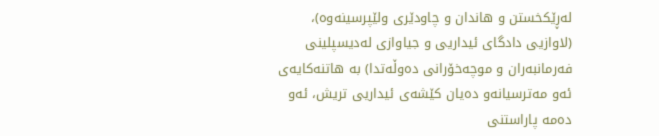له‌ڕێكخستن و هاندان و چاودێری‌ ولێپرسینه‌وه‌)، (لاوازیی‌ دادگای‌ ئیداریی‌ و جیاوازی‌ له‌دیسپلینی‌ فه‌رمانبه‌ران و موچه‌خۆرانی‌ ده‌وڵه‌تدا) به‌ هاتنه‌كایه‌ی‌ ئه‌و مه‌ترسیانه‌و ده‌یان كێشه‌ی‌ ئیداریی‌ تریش، ئه‌و ده‌مه‌ پاراستنی‌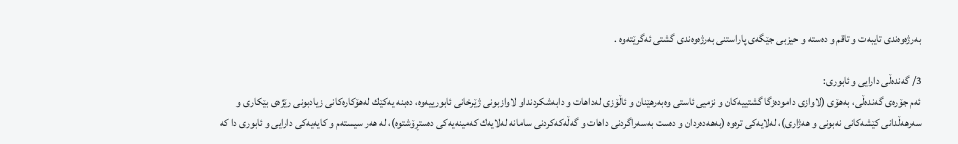به‌رژه‌وه‌ندی‌ تایبه‌ت و تاقم و ده‌سته‌ و حیزبی‌ جێگه‌ی‌ پاراستنی‌ به‌رژه‌وه‌ندی‌ گشتی‌ ئه‌گرێته‌وه‌ .

3/ گه‌نده‌ڵی‌ دارایی‌ و ئابوری‌:
ئه‌م جۆره‌ی‌ گه‌نده‌ڵی‌، به‌هۆی‌ (لاوازی‌ داموده‌زگا گشتییه‌كان و نزمیی‌ ئاستی‌ وه‌به‌رهێنان و ئاڵۆزی‌ له‌داهات و دابه‌شكردنداو لاوازبونی‌ ژێرخانی‌ ئابورییه‌وه‌، ده‌بنه‌ یه‌كێك له‌هۆكاره‌كانی‌ زیادبونی‌ رێژه‌ی‌ بێكاری‌ و سه‌رهه‌ڵدانی‌ كێشه‌كانی‌ نه‌بونی‌ و هه‌ژاری)، له‌لایه‌كی‌ ترەوە (به‌هه‌ده‌ردان و ده‌ست به‌سه‌راگردنی‌ داهات و گه‌ڵه‌كه‌كردنی‌ سامانه‌ له‌لایه‌ك كه‌مینه‌یه‌كی‌ ده‌ستڕۆشتوه‌)، له‌ هه‌ر سیسته‌م و كایه‌یه‌كی‌ دارایی‌ و ئابوری‌ دا كه‌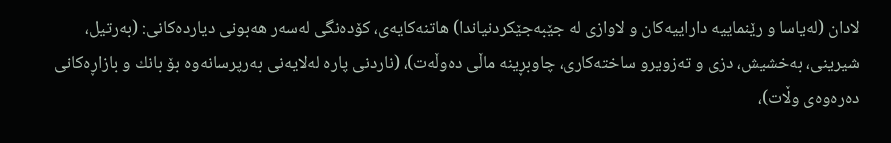لادان (له‌یاسا و رێنماییه‌ داراییه‌كان و لاوازی‌ له‌ جێبه‌جێكردنیاندا) هاتنه‌كایه‌ی‌، كۆده‌نگی‌ له‌سه‌ر هه‌بونی‌ دیارده‌كانی‌: (به‌رتیل، شیرینی‌، به‌خشیش، دزی‌ و ته‌زویرو ساخته‌كاری‌، چاوبڕینه‌ ماڵی‌ ده‌وڵه‌ت)، (ناردنی‌ پاره‌ له‌لایه‌نی‌ به‌رپرسانه‌وه‌ بۆ بانك و بازاڕه‌كانی‌ ده‌ره‌وه‌ی‌ وڵات)،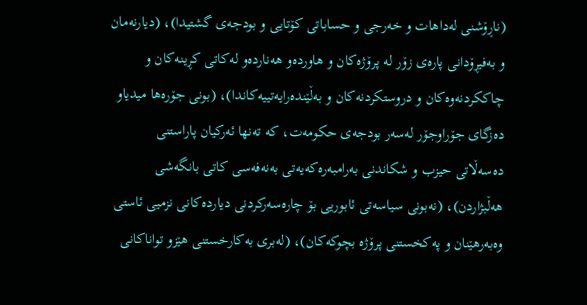(ناڕۆشنی‌ له‌داهات و خه‌رجی‌ و حساباتی‌ كۆتایی‌ و بودجه‌ی‌ گشتیدا)، (دیارنه‌مان و به‌فیڕۆدانی‌ پاره‌ی‌ زۆر له‌ پرۆژه‌كان و هاورده‌و هه‌نارده‌و له‌كاتی‌ كڕینه‌كان و چاككردنه‌وه‌كان و دروستكردنه‌كان و به‌ڵێنده‌رایه‌تییه‌كاندا)، (بونی‌ جۆره‌ها میدیاو ده‌زگای‌ جۆراوجۆر له‌سه‌ر بودجه‌ی‌ حكومه‌ت، كه‌ ته‌نها ئه‌ركیان پاراستنی‌ ده‌سه‌ڵاتی‌ حیزب و شكاندنی‌ به‌رامبه‌ره‌كه‌یه‌تی‌ به‌نه‌فه‌سی‌ كاتی‌ بانگه‌شی‌ هه‌ڵبژاردن)، (نه‌بونی‌ سیاسه‌تی‌ ئابوریی‌ بۆ چاره‌سه‌ركردنی‌ دیارده‌كانی‌ نزمیی‌ ئاستی‌ وه‌به‌رهێنان و په‌كخستنی‌ پرۆژه‌ بچوكه‌كان)، (له‌بری‌ به‌كارخستنی‌ هێزو تواناكانی‌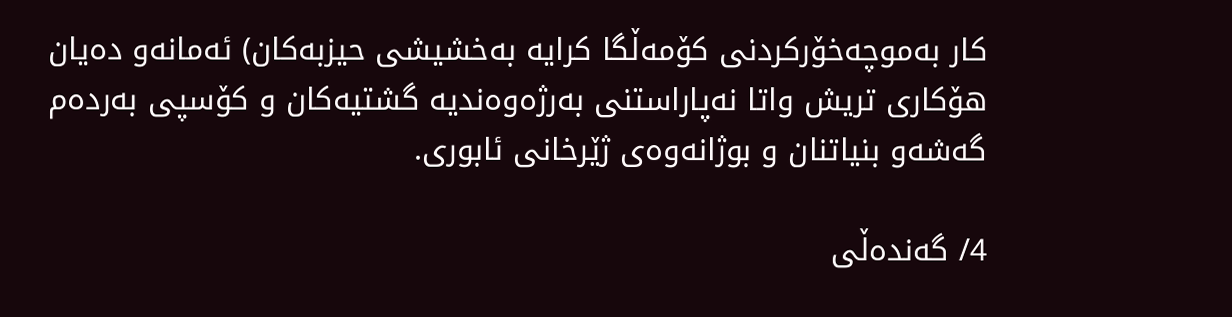كار به‌موچه‌خۆركردنی‌ كۆمه‌ڵگا كرایه‌ به‌خشیشی‌ حیزبه‌كان) ئه‌مانەو‌ ده‌یان هۆكاری‌ تریش واتا نه‌پاراستنی‌ به‌رژه‌وه‌ندیه‌ گشتیه‌كان و كۆسپی‌ به‌رده‌م گه‌شه‌و بنیاتنان و بوژانه‌وه‌ی‌ ژێرخانی‌ ئابوری‌.

4/ گه‌نده‌ڵی‌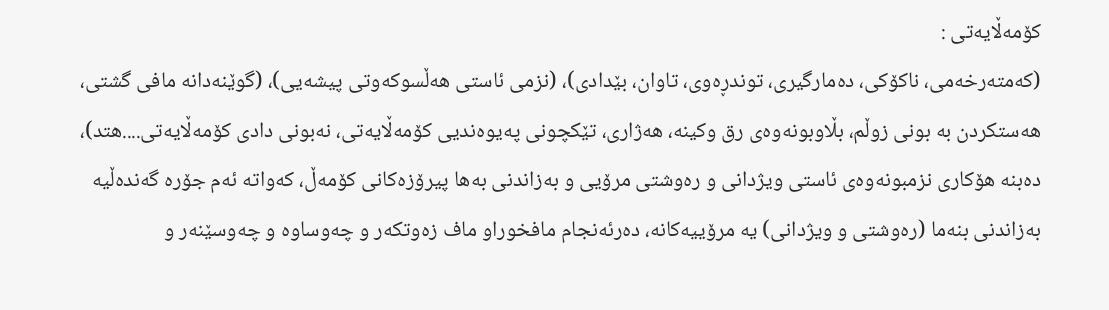کۆمەڵایەتی :
(كه‌مته‌رخه‌می‌، ناكۆكی‌، ده‌مارگیری‌، توندڕه‌وی‌، تاوان، بێدادی‌)، (نزمی‌ ئاستی‌ هه‌ڵسوكه‌وتی‌ پیشه‌یی‌)، (گوێنه‌دانه‌ مافی‌ گشتی‌، هه‌ستكردن به‌ بونی‌ زوڵم، بڵاوبونه‌وه‌ی‌ رق وكینه‌، هه‌ژاری‌، تێكچونی‌ په‌یوه‌ندیی‌ کۆمەڵایەتی، نه‌بونی‌ دادی‌ کۆمەڵایەتی....هتد)، ده‌بنه‌ هۆكاری‌ نزمبونه‌وه‌ی‌ ئاستی‌ ویژدانی‌ و ره‌وشتی‌ مرۆیی‌ و به‌زاندنی‌ به‌ها پیرۆزه‌كانی‌ کۆمەڵ، كه‌واتە ئه‌م جۆره‌ گه‌نده‌ڵیه‌ به‌زاندنی‌ بنه‌ما (ره‌وشتی‌ و ویژدانی‌) یه‌ مرۆییه‌كانه‌، ده‌رئه‌نجام مافخوراو ماف زه‌وتكه‌ر و چه‌وساوه‌ و چه‌وسێنه‌ر و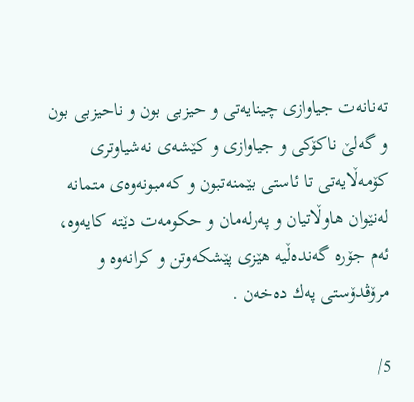ته‌نانه‌ت جیاوازی‌ چینایه‌تی‌ و حیزبی‌ بون و ناحیزبی‌ بون و گه‌لێ‌ ناكۆكی‌ و جیاوازی‌ و كێشه‌ی‌ نه‌شیاوتری‌  کۆمەڵایەتی تا ئاستی‌ بێمنه‌تبون و كه‌مبونه‌وه‌ی‌ متمانه‌ له‌نێوان هاوڵاتیان و په‌رله‌مان و حكومه‌ت دێته‌ كایه‌وه‌، ئه‌م جۆره‌ گه‌نده‌ڵیه‌ هێزی‌ پێشكه‌وتن و كرانه‌وه‌ و مرۆڤدۆستی‌ په‌ك ده‌خه‌ن .

5/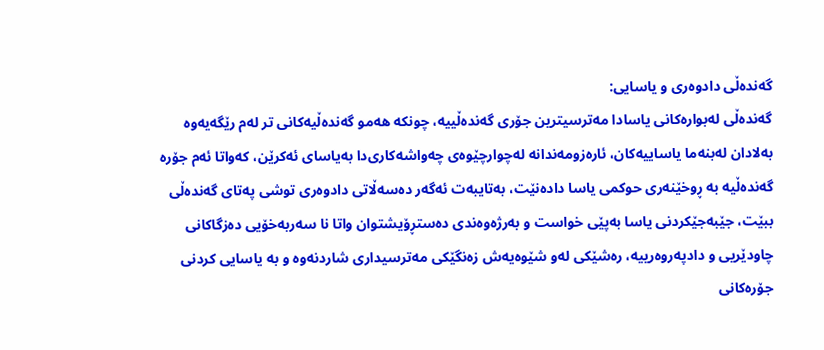گه‌نده‌ڵی‌ دادوه‌ری‌ و یاسایی:
گه‌نده‌ڵی‌ له‌بواره‌كانی‌ یاسادا مه‌ترسیترین جۆری‌ گه‌نده‌ڵییه‌، چونكه‌ هه‌مو گه‌نده‌ڵیه‌كانی‌ تر له‌م رێگه‌یه‌وه‌ به‌لادان له‌بنه‌ما یاساییه‌كان، ئاره‌زومه‌ندانه‌ له‌چوارچێوه‌ی‌ چه‌واشه‌كاری‌دا به‌یاسای‌ ئه‌كرێن، كه‌واتا ئه‌م جۆره‌ گه‌نده‌ڵیه‌ به‌ ڕوخێنه‌ری‌ حوكمی‌ یاسا داده‌نێت، به‌تایبه‌ت ئه‌گه‌ر ده‌سه‌ڵاتی‌ دادوه‌ری‌ توشی‌ په‌تای‌ گه‌نده‌ڵی‌ ببێت، جێبه‌جێكردنی‌ یاسا به‌پێی‌ خواست و به‌رژه‌وه‌ندی‌ ده‌ستڕۆیشتوان واتا نا سه‌ربه‌خۆیی‌ ده‌زگاكانی‌ چاودێریی‌ و دادپه‌روه‌رییه‌، ره‌شێكی‌ له‌و شێوه‌یه‌ش زه‌نگێكی‌ مه‌ترسیداری‌ شاردنه‌وه‌ و به‌ یاسایی‌ كردنی‌ جۆره‌كانی‌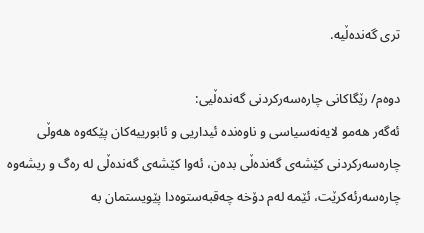تری‌ گه‌نده‌ڵیه‌.

دوه‌م/ رێگاكانی‌ چاره‌سه‌ركردنی‌ گه‌نده‌ڵیی‌:
ئه‌گه‌ر هه‌مو لایه‌نه‌سیاسی‌ و ناوه‌نده‌ ئیداریی‌ و ئابورییه‌كان پێكه‌وه‌ هه‌وڵی‌ چاره‌سه‌ركردنی‌ كێشه‌ی‌ گه‌نده‌ڵی‌ بده‌ن، ئه‌وا كێشه‌ی‌ گه‌نده‌ڵی‌ له‌ ره‌گ و ریشه‌وه‌ چاره‌سه‌رئه‌كرێت، ئێمه‌ له‌م دۆخه‌ چه‌قبه‌ستوه‌دا پێویستمان به‌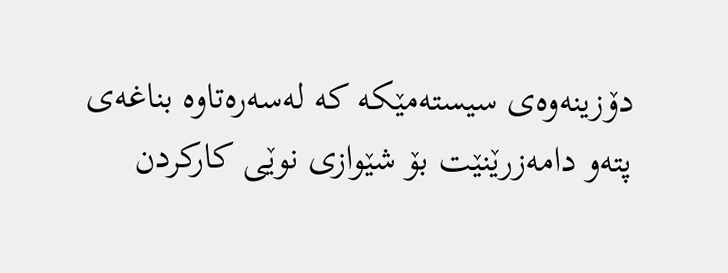دۆزینه‌وه‌ی‌ سیسته‌مێكه‌ كه‌ له‌سه‌ره‌تاوه‌ بناغه‌ی‌ پته‌و دامه‌زرێنێت بۆ شێوازی‌ نوێی‌ كاركردن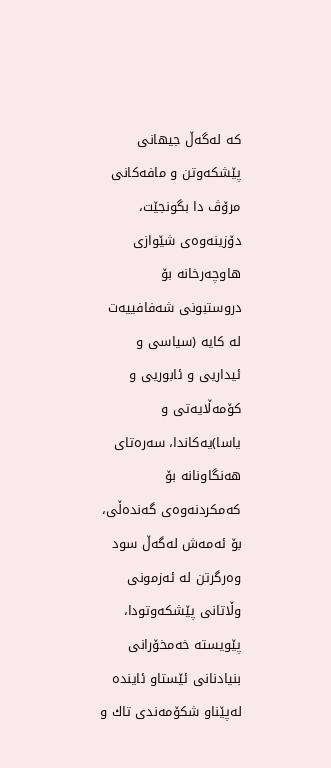كه‌ له‌گه‌ڵ جیهانی‌ پێشكه‌وتن و مافه‌كانی‌ مرۆڤ دا بگونجێت، دۆزینه‌وه‌ی‌ شێوازی‌ هاوچه‌رخانه‌ بۆ دروستبونی‌ شه‌فافییه‌ت له‌ كایه‌ (سیاسی‌ و ئیداریی‌ و ئابوریی‌ و كۆمه‌ڵایه‌تی‌ و یاسا)یه‌كاندا، سه‌ره‌تای‌ هه‌نگاونانه‌ بۆ كه‌مكردنه‌وه‌ی‌ گه‌نده‌ڵی‌، بۆ ئه‌مه‌ش له‌گه‌ڵ سود وه‌رگرتن له‌ ئه‌زمونی‌ وڵاتانی پێشكه‌وتودا، پێویسته‌ خه‌مخۆرانی‌ بنیادنانی‌ ئێستاو ئاینده‌ له‌پێناو شكۆمه‌ندی‌ تاك و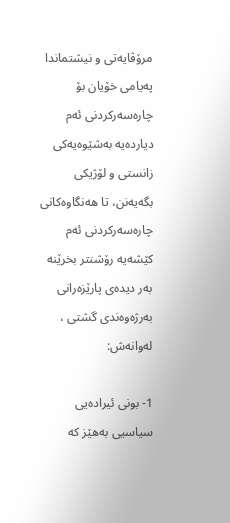مرۆڤایه‌تی‌ و نیشتماندا په‌یامی‌ خۆیان بۆ چاره‌سه‌ركردنی‌ ئه‌م دیارده‌یه‌ به‌شێوه‌یه‌كی‌ زانستی‌ و لۆژیكی‌ بگه‌یه‌نن، تا هه‌نگاوه‌كانی‌ چاره‌سه‌ركردنی‌ ئه‌م كێشه‌یه‌ رۆشنتر بخرێنه‌ به‌ر دیده‌ی‌ پارێزه‌رانی‌ به‌رژه‌وه‌ندی‌ گشتی ، لەوانەش:

1- بونی‌ ئیراده‌یی‌ سیاسیی‌ به‌هێز كه‌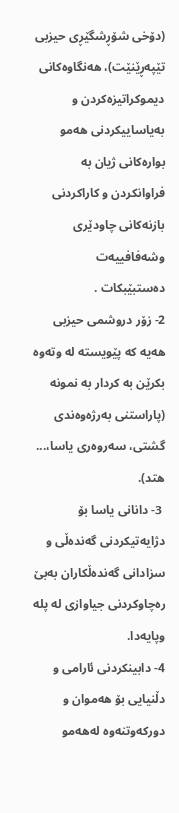(دۆخی‌ شۆڕشگێڕی‌ حیزبی‌ تێپه‌ڕێنێت)،‌ هه‌نگاوه‌كانی‌ دیموكراتیزه‌كردن و به‌یاساییكردنی‌ هه‌مو بواره‌كانی‌ ژیان به‌ فراوانكردن و كاراكردنی‌ بازنه‌كانی‌ چاودێری‌ وشه‌فافییه‌ت ده‌ستبێبكات .
2- زۆر دروشمی‌ حیزبی‌ هه‌یه‌ كه‌ پێویسته‌ له‌ وته‌وه‌ بكرێن به‌ كردار به‌ نمونه‌ (پاراستنی‌ به‌رژه‌وه‌ندی‌ گشتی‌، سه‌روه‌ری‌ یاسا،... هتد).
 3- دانانی‌ یاسا بۆ دژایه‌تیكردنی‌ گه‌نده‌ڵی‌ و سزادانی‌ گه‌نده‌ڵكاران به‌بێ‌ ره‌چاوكردنی‌ جیاوازی‌ له‌ پله‌ وپایه‌دا.
4- دابینكردنی‌ ئارامی‌ و دڵنیایی‌ بۆ هه‌موان و دوركه‌وتنه‌وه‌ له‌هه‌مو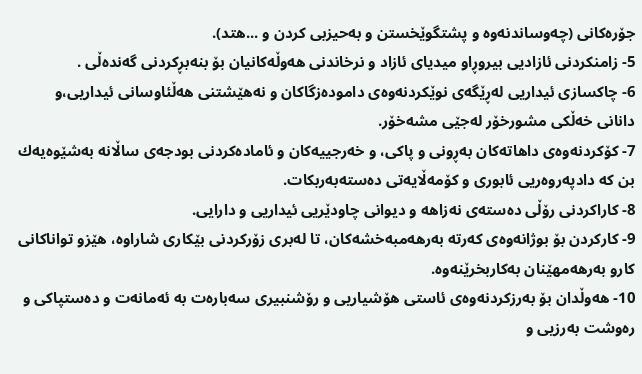جۆره‌كانی‌ (چه‌وساندنه‌وه‌ و پشتگوێخستن و به‌حیزبی‌ كردن و ...هتد).
5- زامنكردنی‌ ئازادیی‌ بیروڕاو میدیای‌ ئازاد و‌ نرخاندنی‌ هه‌وڵه‌كانیان بۆ بنه‌بڕكردنی‌ گه‌نده‌ڵی‌ .
6- چاكسازی‌ ئیداریی‌ له‌ڕێگه‌ی‌ نوێكردنه‌وه‌ی‌ داموده‌زگاكان و نه‌هێشتنی‌ هه‌ڵئاوسانی‌ ئیداریی‌،و دانانی‌ خه‌ڵكی‌ مشورخۆر له‌جێی‌ مشه‌خۆر.
7- كۆكردنه‌وه‌ی‌ داهاته‌كان به‌ڕونی‌ و پاكی‌، و خه‌رجییه‌كان و ئاماده‌كردنی‌ بودجه‌ی‌ ساڵانه‌ به‌شێوه‌یه‌ك بن كه‌ دادپه‌روه‌ریی‌ ئابوری‌ و كۆمه‌ڵایه‌تی‌ ده‌سته‌به‌ربكات.
8- كاراكردنی‌ رۆڵی ده‌سته‌ی‌ نه‌زاهه‌ و دیوانی‌ چاودێریی‌ ئیداریی‌ و دارایی.
9- كاركردن بۆ بوژانه‌وه‌ی‌ كه‌رته‌ به‌رهه‌مبه‌خشه‌كان، تا له‌بری‌ زۆركردنی‌ بێكاری‌ شاراوه‌، هێزو تواناكانی‌ كارو به‌رهه‌مهێنان به‌كاربخرێنه‌وه‌.
10- هه‌وڵدان بۆ به‌رزكردنه‌وه‌ی‌ ئاستی‌ هۆشیاریی‌ و رۆشنبیری‌ سه‌باره‌ت به‌ ئه‌مانه‌ت و ده‌ستپاكی‌ و ره‌وشت به‌رزیی‌ و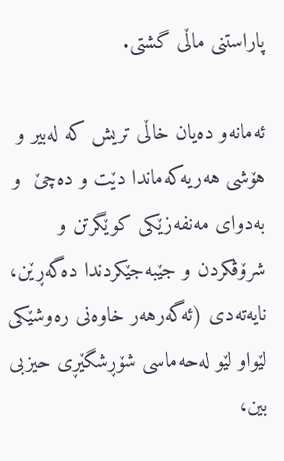پاراستنی‌ ماڵی‌ گشتی‌.

ئه‌مانه‌و ده‌یان خاڵی‌ تریش كه‌ له‌بیر و هۆشی‌ هه‌ریه‌كه‌ماندا دێت و ده‌چێ‌  و به‌دوای‌ مه‌نفه‌زێكی‌ كوێگرتن و شرۆڤكردن و جێبه‌جێكردندا ده‌گەڕێن، نایه‌ته‌دی‌ (ئه‌گه‌رهه‌ر خاوه‌نی‌ ره‌وشێكی‌ لێواو لێو له‌حه‌ماسی‌ شۆڕشگێڕی‌ حیزبی‌ بین،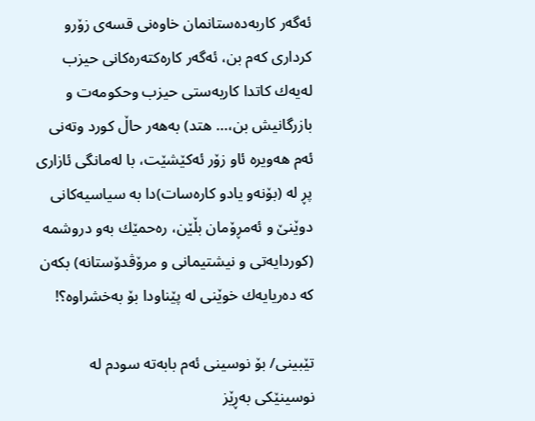ئه‌گه‌ر كاربه‌ده‌ستانمان خاوه‌نی‌ قسه‌ی‌ زۆرو كرداری‌ كه‌م بن، ئه‌گه‌ر كاره‌كته‌ره‌كانی‌ حیزب له‌یه‌ك كاتدا كاربه‌ستی‌ حیزب وحكومه‌ت و بازرگانیش بن،... هتد) به‌هه‌ر حاڵ كورد وته‌نی‌ ئه‌م هه‌ویره‌ ئاو زۆر ئه‌كێشێت، با له‌مانگی‌ ئازاری‌ پڕ له‌ (بۆنه‌و یادو كاره‌سات)دا به‌ سیاسیه‌كانی‌ دوێنێ‌ و ئه‌مڕۆمان بڵێن، ره‌حمێك به‌و دروشمه‌ (كوردایه‌تی‌ و نیشتیمانی‌ و مرۆڤدۆستانه‌) بكه‌ن كه‌ ده‌ریایه‌ك خوێنی‌ له‌ پێناودا بۆ به‌خشراوه‌؟!

تێبینی‌/ بۆ نوسینی‌ ئه‌م بابه‌ته‌ سودم له‌ نوسینێكی‌ به‌ڕێز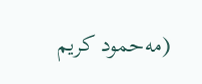(مه‌حمود كریم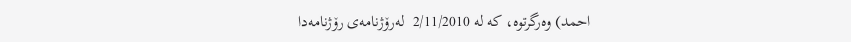احمد) وه‌رگرتوه‌، كه‌ له‌ 2/11/2010  لەرۆژنامه‌ی‌ رۆژنامەدا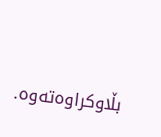بڵاوكراوه‌ته‌وه‌.